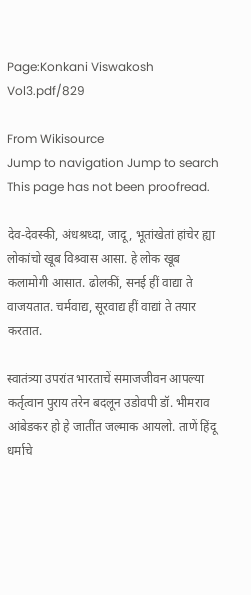Page:Konkani Viswakosh Vol3.pdf/829

From Wikisource
Jump to navigation Jump to search
This page has not been proofread.

देव-देवस्की, अंधश्रध्दा, जादू, भूतांखेतां हांचेर ह्या लोकांचो खूब विश्र्वास आसा. हे लोक खूब कलामोगी आसात. ढोलकीं, सनई हीं वाद्या ते वाजयतात. चर्मवाद्य, सूरवाद्य हीं वाद्यां ते तयार करतात.

स्वातंत्र्या उपरांत भारताचें समाजजीवन आपल्या कर्तृत्वान पुराय तरेन बदलून उडोवपी डॉ. भीमराव आंबेडकर हो हे जातींत जल्माक आयलो. ताणें हिंदू धर्माचे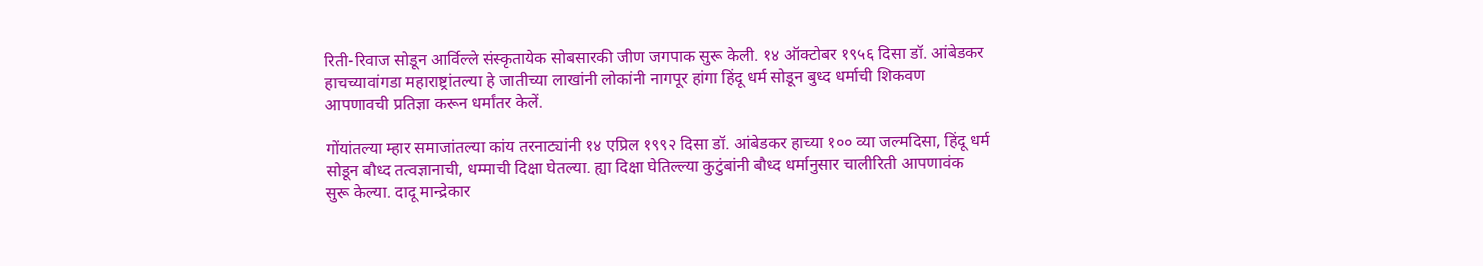रिती-रिवाज सोडून आर्विल्ले संस्कृतायेक सोबसारकी जीण जगपाक सुरू केली. १४ ऑक्टोबर १९५६ दिसा डॉ. आंबेडकर हाचच्यावांगडा महाराष्ट्रांतल्या हे जातीच्या लाखांनी लोकांनी नागपूर हांगा हिंदू धर्म सोडून बुध्द धर्माची शिकवण आपणावची प्रतिज्ञा करून धर्मांतर केलें.

गोंयांतल्या म्हार समाजांतल्या कांय तरनाट्यांनी १४ एप्रिल १९९२ दिसा डॉ. आंबेडकर हाच्या १०० व्या जल्मदिसा, हिंदू धर्म सोडून बौध्द तत्वज्ञानाची, धम्माची दिक्षा घेतल्या. ह्या दिक्षा घेतिल्ल्या कुटुंबांनी बौध्द धर्मानुसार चालीरिती आपणावंक सुरू केल्या. दादू मान्द्रेकार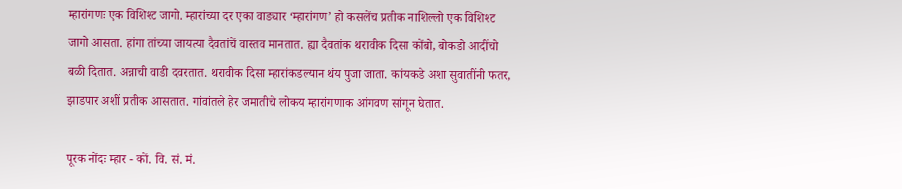म्हारांगणः एक विशिश्ट जागो. म्हारांच्या दर एका वाड्यार ‘म्हारांगण’ हो कसलेंच प्रतीक नाशिल्लो एक विशिश्ट जागो आसता. हांगा तांच्या जायत्या दैवतांचें वास्तव मानतात. ह्या दैवतांक थरावीक दिसा कोंबो, बोकडो आदींचो बळी दितात. अन्नाची वाडी दवरतात. थरावीक दिसा म्हारांकडल्यान थंय पुजा जाता. कांयकडे अशा सुवातींनी फतर, झाडपार अशीं प्रतीक आसतात. गांवांतले हेर जमातीचे लोकय म्हारांगणाक आंगवण सांगून घेतात.

पूरक नोंदः म्हार - कों. वि. सं. मं.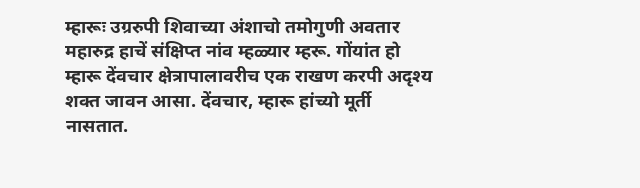म्हारूः उग्ररुपी शिवाच्या अंशाचो तमोगुणी अवतार महारुद्र हाचें संक्षिप्त नांव म्हळ्यार म्हरू. गोंयांत हो म्हारू देंवचार क्षेत्रापालावरीच एक राखण करपी अदृश्य शक्त जावन आसा. देंवचार, म्हारू हांच्यो मूर्ती नासतात.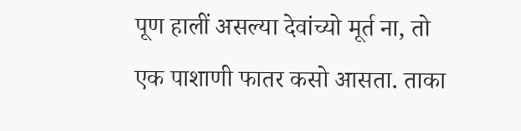पूण हालीं असल्या देवांच्यो मूर्त ना, तो एक पाशाणी फातर कसो आसता. ताका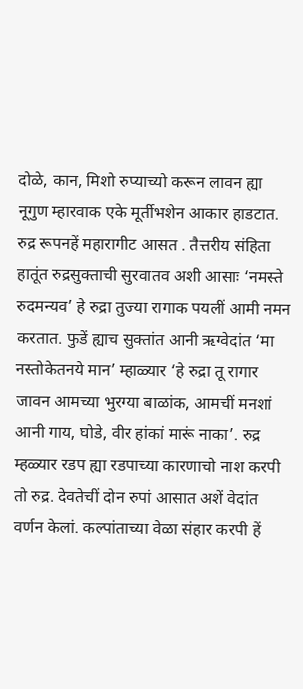दोळे, कान, मिशो रुप्याच्यो करून लावन ह्या नूगुण म्हारवाक एके मूर्तीभशेन आकार हाडटात. रुद्र रूपनहें महारागीट आसत . तैत्तरीय संहिता हातूंत रुद्रसुक्ताची सुरवातव अशी आसाः ‘नमस्ते रुदमन्यव’ हे रुद्रा तुज्या रागाक पयलीं आमी नमन करतात. फुडें ह्याच सुक्तांत आनी ऋग्वेदांत ‘मा नस्तोकेतनये मान’ म्हाळ्यार ‘हे रुद्रा तू रागार जावन आमच्या भुरग्या बाळांक, आमचीं मनशां आनी गाय, घोडे, वीर हांकां मारूं नाका’. रुद्र म्हळ्यार रडप ह्या रडपाच्या कारणाचो नाश करपी तो रुद्र. देवतेचीं दोन रुपां आसात अशें वेदांत वर्णन केलां. कल्पांताच्या वेळा संहार करपी हें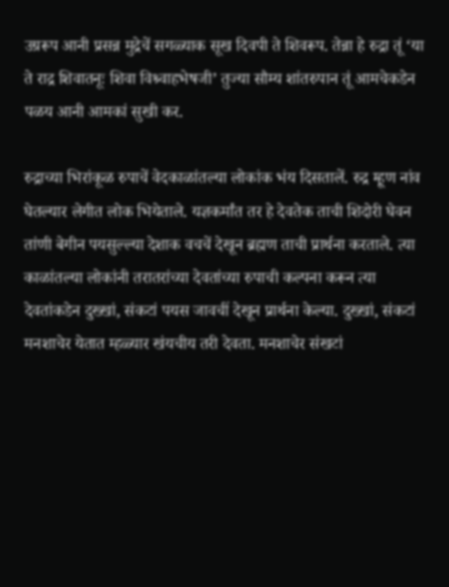उग्ररूप आनी प्रसन्न मुद्रेचें सगळ्याक सूख दिवपी ते शिवरूप. तेन्ना हे रुद्रा तूं ‘या ते राद्र शिवातनूः शिवा विश्र्वाहभेषजी’ तुज्या सौम्य शांतरुपान तूं आमचेकडेन पळय आनी आमकां सुखी कर.

रुद्राच्या भिरांकूळ रुपाचें वेदकाळांतल्या लोकांक भंय दिसतालें. रुद्र म्हूण नांव घेतल्यार लेगीत लोक भियेताले. यज्ञकर्मांत तर हे देवतेक ताची शिदोरी घेवन तांणी बेगीन पयसुल्ल्या देशाक वचचें देखून ब्रह्मण ताची प्रार्थना करताले. त्या काळांतल्या लोकांनी तरातरांच्या देवतांच्या रुपाची कल्पना करून त्या देवतांकडेन दुख्खां, संकटां पयस जावचीं देखून प्रार्थना केल्या. दुख्खां, संकटां मनशाचेर येतात म्हळ्यार खंयचीय तरी देवता. मनशाचेर संखटां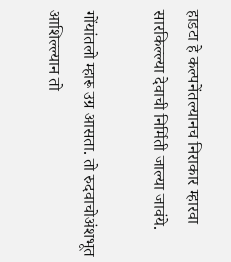हाडटा हे कल्पनेंतल्यानच निराकार म्हारवा सारकिल्ल्या देवाची निर्मिती जाल्या जावंये.

गोंयांतलो म्हारू उग्र आसता. तो रुदवाचोअंशभूत आशिल्ल्यान तो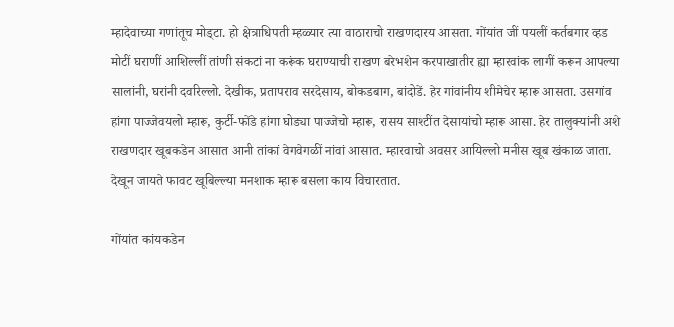म्हादेवाच्या गणांतूच मोड्टा. हो क्षेत्राधिपती म्हळ्यार त्या वाठाराचो राखणदारय आसता. गोंयांत जीं पयलीं कर्तबगार व्हड मोटीं घराणीं आशिल्लीं तांणी संकटां ना करूंक घराण्याची राखण बरेभशेन करपाखातीर ह्या म्हारवांक लागीं करून आपल्या सालांनी, घरांनी दवरिल्लो. देखीक, प्रतापराव सरदेसाय, बोकडबाग, बांदोडें. हेर गांवांनीय शीमेचेर म्हारू आसता. उसगांव हांगा पाज्जेवयलो म्हारू, कुर्टी-फोंडे हांगा घोड्या पाज्जेचो म्हारू, रासय साश्टींत देसायांचो म्हारू आसा. हेर तालुक्यांनी अशे राखणदार खूबकडेन आसात आनी तांकां वेगवेगळीं नांवां आसात. म्हारवाचो अवसर आयिल्लो मनीस खूब खंकाळ जाता. देखून जायते फावट खूबिल्ल्या मनशाक म्हारू बसला काय विचारतात.

गोंयांत कांयकडेन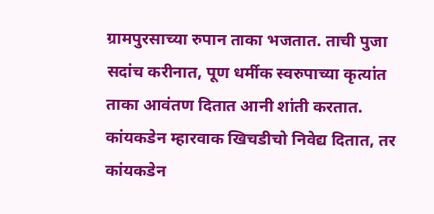ग्रामपुरसाच्या रुपान ताका भजतात. ताची पुजा सदांच करीनात, पूण धर्मीक स्वरुपाच्या कृत्यांत ताका आवंतण दितात आनी शांती करतात. कांयकडेन म्हारवाक खिचडीचो निवेद्य दितात, तर कांयकडेन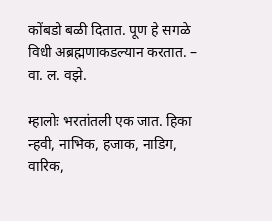कोंबडो बळी दितात. पूण हे सगळे विधी अब्रह्मणाकडल्यान करतात. – वा. ल. वझे.

म्हालोः भरतांतली एक जात. हिका न्हवी, नाभिक, हजाक, नाडिग, वारिक,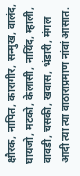क्षौरक, नापित, कारागीर, सन्मुख, वालंद, घायजो, मटको, केलासी, नायिंद, म्हाली, वावडी, चसकी, खवास, भंडारी, मंगल आदी त्या त्या वाठाराप्रमाण नांवां आसात.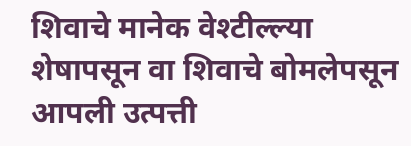शिवाचे मानेक वेश्टील्ल्या शेषापसून वा शिवाचे बोमलेपसून आपली उत्पत्ती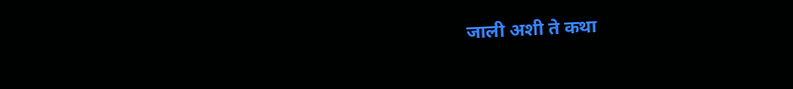जाली अशी ते कथा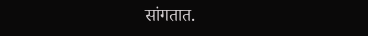सांगतात.